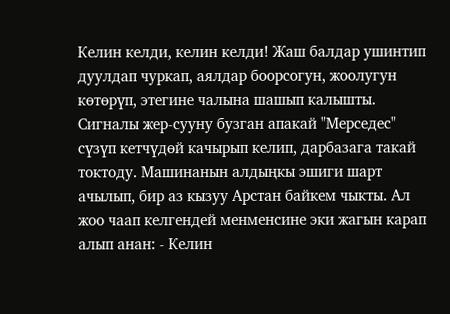Келин келди, келин келди! Жаш балдар ушинтип дуулдап чуркап, аялдар боорсогун, жоолугун көтөрүп, этегине чалына шашып калышты. Сигналы жер-сууну бузган апакай "Мерседес"
сүзүп кетчүдөй качырып келип, дарбазага такай токтоду. Машинанын алдыңкы эшиги шарт ачылып, бир аз кызуу Арстан байкем чыкты. Ал жоо чаап келгендей менменсине эки жагын карап алып анан: - Келин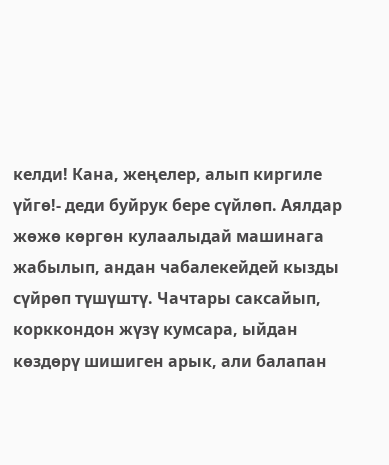келди! Кана, жеңелер, алып киргиле үйгө!- деди буйрук бере сүйлөп. Аялдар жөжө көргөн кулаалыдай машинага жабылып, андан чабалекейдей кызды сүйрөп түшүштү. Чачтары саксайып, корккондон жүзү кумсара, ыйдан көздөрү шишиген арык, али балапан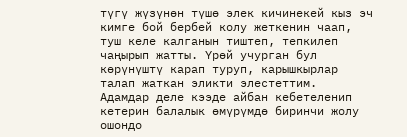түгү жүзүнөн түшө элек кичинекей кыз эч кимге бой бербей колу жеткенин чаап, туш келе калганын тиштеп, тепкилеп чаңырып жатты. Үрөй учурган бул көрүнүштү карап туруп, карышкырлар талап жаткан эликти элестеттим.
Адамдар деле кээде айбан кебетеленип кетерин балалык өмүрүмдө биринчи жолу ошондо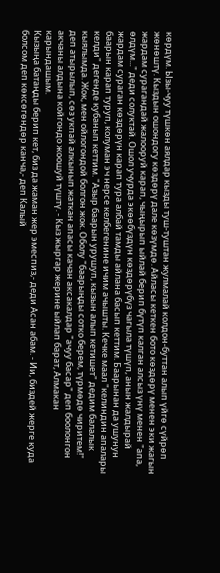көрдүм. Ызы-чуу түшкөн аялдар кызды туш-туштан жулмалай колдон-буттан алып үйгө сүйрөп жөнөштү. Кыздын ошондогу көздөрү дале көзүмдө. Айласы кеткен бото көздөрү менен эки жагын жардам сурагандай жалооруй карап, чыңырып ыйлай берип бүтүп калган алсыз үнү менен "апа, өлдүм..." деди солуктай. Ошол учурда экөөбүздүн көздөрүбүз чагыла түшүп, анын жалдырай жардам сураган көздөрүн карап тура албай тамды айлана басып кеттим. Баарынан да ушунун баарын карап туруп, колуман эч нерсе келбегенине ичим ачышты. Кечке маал "келиндин апалары келди" дегенде кубанып кеттим. "Азыр баарын урушуп, кызын алып кетишет" дедим балалык кыялымда. Жок, мен ойлогондой болгон жок. Оболу "баарыңды сотко берем, түрмөдө чиритем!"
деп атырылып, сөз укпай алкынып жаткан апасы качан аксакалдар "ачуу басар" деп боолонгон акчаны алдына койгондо жоошуй түштү. - Кыз жыргар жерине ыйлап барат, Алмакан карындашым.
Кызыңа батаңды берип кет, биз да жаман жер эмеспиз,- деди Асан абам. - Ии, биздей жерге куда болсом деп көксөгөндөр канча,- деп Калый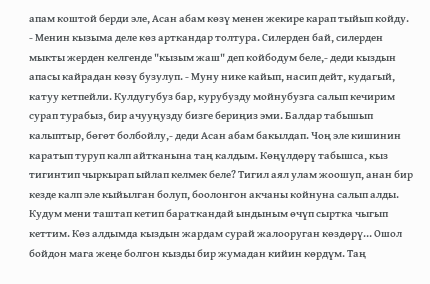апам коштой берди эле, Асан абам көзү менен жекире карап тыйып койду. - Менин кызыма деле көз арткандар толтура. Силерден бай, силерден мыкты жерден келгенде "кызым жаш" деп койбодум беле,- деди кыздын апасы кайрадан көзү бузулуп. - Муну нике кайып, насип дейт, кудагый, катуу кетпейли. Кулдугубуз бар, курубузду мойнубузга салып кечирим сурап турабыз, бир ачууңузду бизге бериңиз эми. Балдар табышып калыптыр, бөгөт болбойлу,- деди Асан абам бакылдап. Чоң эле кишинин каратып туруп калп айтканына таң калдым. Көңүлдөрү табышса, кыз тигинтип чыркырап ыйлап келмек беле? Тигил аял улам жоошуп, анан бир кезде калп эле кыйылган болуп, боолонгон акчаны койнуна салып алды. Кудум мени таштап кетип бараткандай ындыным өчүп сыртка чыгып кеттим. Көз алдымда кыздын жардам сурай жалооруган көздөрү… Ошол бойдон мага жеңе болгон кызды бир жумадан кийин көрдүм. Таң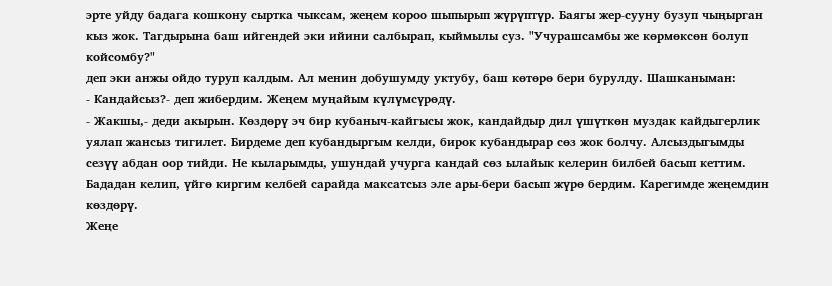эрте уйду бадага кошкону сыртка чыксам, жеңем короо шыпырып жүрүптүр. Баягы жер-сууну бузуп чыңырган кыз жок. Тагдырына баш ийгендей эки ийини салбырап, кыймылы суз. "Учурашсамбы же көрмөксөн болуп койсомбу?"
деп эки анжы ойдо туруп калдым. Ал менин добушумду уктубу, баш көтөрө бери бурулду. Шашканыман:
- Кандайсыз?- деп жибердим. Жеңем муңайым күлүмсүрөдү.
- Жакшы,- деди акырын. Көздөрү эч бир кубаныч-кайгысы жок, кандайдыр дил үшүткөн муздак кайдыгерлик уялап жансыз тигилет. Бирдеме деп кубандыргым келди, бирок кубандырар сөз жок болчу. Алсыздыгымды сезүү абдан оор тийди. Не кыларымды, ушундай учурга кандай сөз ылайык келерин билбей басып кеттим. Бададан келип, үйгө киргим келбей сарайда максатсыз эле ары-бери басып жүрө бердим. Карегимде жеңемдин көздөрү.
Жеңе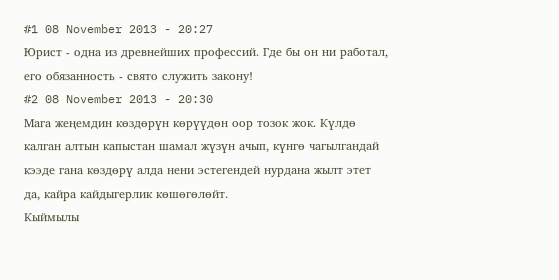#1 08 November 2013 - 20:27
Юрист - одна из древнейших профессий. Где бы он ни работал, его обязанность - свято служить закону!
#2 08 November 2013 - 20:30
Мага жеңемдин көздөрүн көрүүдөн оор тозок жок. Күлдө калган алтын капыстан шамал жүзүн ачып, күнгө чагылгандай кээде гана көздөрү алда нени эстегендей нурдана жылт этет да, кайра кайдыгерлик көшөгөлөйт.
Кыймылы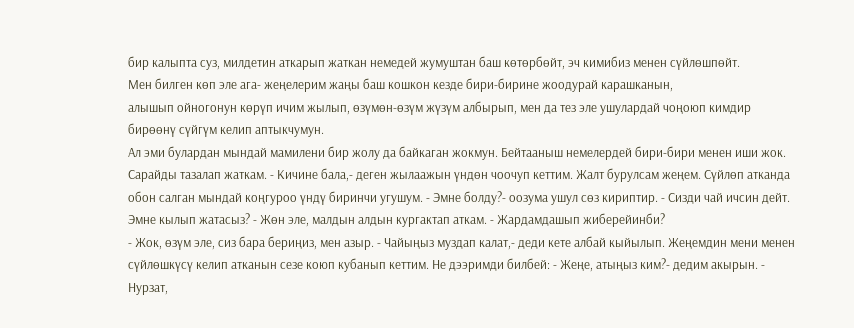бир калыпта суз, милдетин аткарып жаткан немедей жумуштан баш көтөрбөйт, эч кимибиз менен сүйлөшпөйт.
Мен билген көп эле ага- жеңелерим жаңы баш кошкон кезде бири-бирине жоодурай карашканын,
алышып ойногонун көрүп ичим жылып, өзүмөн-өзүм жүзүм албырып, мен да тез эле ушулардай чоңоюп кимдир бирөөнү сүйгүм келип аптыкчумун.
Ал эми булардан мындай мамилени бир жолу да байкаган жокмун. Бейтааныш немелердей бири-бири менен иши жок. Сарайды тазалап жаткам. - Кичине бала,- деген жылаажын үндөн чоочуп кеттим. Жалт бурулсам жеңем. Сүйлөп атканда обон салган мындай коңгуроо үндү биринчи угушум. - Эмне болду?- оозума ушул сөз кириптир. - Сизди чай ичсин дейт. Эмне кылып жатасыз? - Жөн эле, малдын алдын кургактап аткам. - Жардамдашып жиберейинби?
- Жок, өзүм эле, сиз бара бериңиз, мен азыр. - Чайыңыз муздап калат,- деди кете албай кыйылып. Жеңемдин мени менен сүйлөшкүсү келип атканын сезе коюп кубанып кеттим. Не дээримди билбей: - Жеңе, атыңыз ким?- дедим акырын. - Нурзат,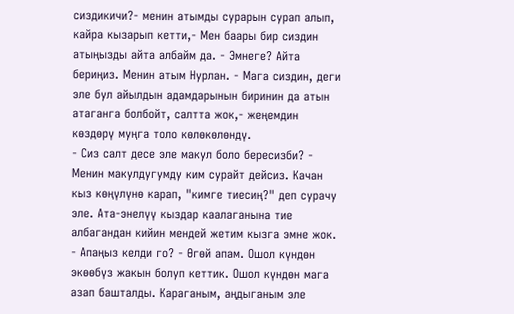сиздикичи?- менин атымды сурарын сурап алып, кайра кызарып кетти,- Мен баары бир сиздин атыңызды айта албайм да. - Эмнеге? Айта бериңиз. Менин атым Нурлан. - Мага сиздин, деги эле бул айылдын адамдарынын биринин да атын атаганга болбойт, салтта жок,- жеңемдин көздөрү муңга толо көлөкөлөндү.
- Сиз салт десе эле макул боло бересизби? - Менин макулдугумду ким сурайт дейсиз. Качан кыз көңүлүнө карап, "кимге тиесиң?" деп сурачу эле. Ата-энелүү кыздар каалаганына тие албагандан кийин мендей жетим кызга эмне жок. - Апаңыз келди го? - Өгөй апам. Ошол күндөн экөөбүз жакын болуп кеттик. Ошол күндөн мага азап башталды. Караганым, аңдыганым эле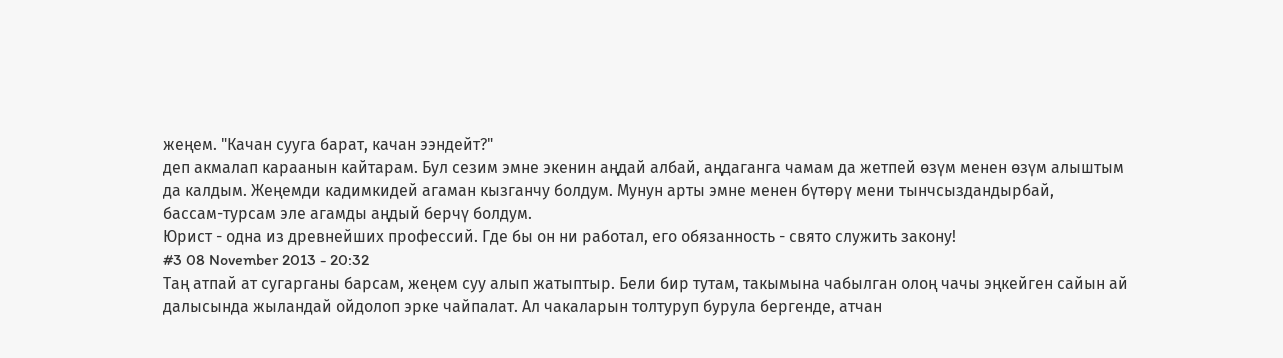жеңем. "Качан сууга барат, качан ээндейт?"
деп акмалап караанын кайтарам. Бул сезим эмне экенин аңдай албай, аңдаганга чамам да жетпей өзүм менен өзүм алыштым да калдым. Жеңемди кадимкидей агаман кызганчу болдум. Мунун арты эмне менен бүтөрү мени тынчсыздандырбай,
бассам-турсам эле агамды аңдый берчү болдум.
Юрист - одна из древнейших профессий. Где бы он ни работал, его обязанность - свято служить закону!
#3 08 November 2013 - 20:32
Таң атпай ат сугарганы барсам, жеңем суу алып жатыптыр. Бели бир тутам, такымына чабылган олоң чачы эңкейген сайын ай далысында жыландай ойдолоп эрке чайпалат. Ал чакаларын толтуруп бурула бергенде, атчан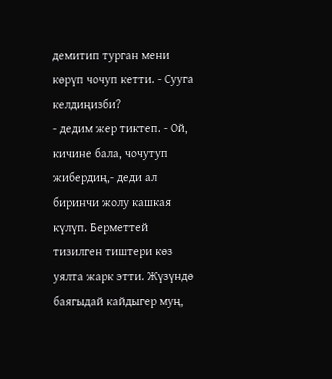демитип турган мени көрүп чочуп кетти. - Сууга келдиңизби?
- дедим жер тиктеп. - Ой, кичине бала, чочутуп жибердиң,- деди ал биринчи жолу кашкая күлүп. Берметтей тизилген тиштери көз уялта жарк этти. Жүзүндө баягыдай кайдыгер муң,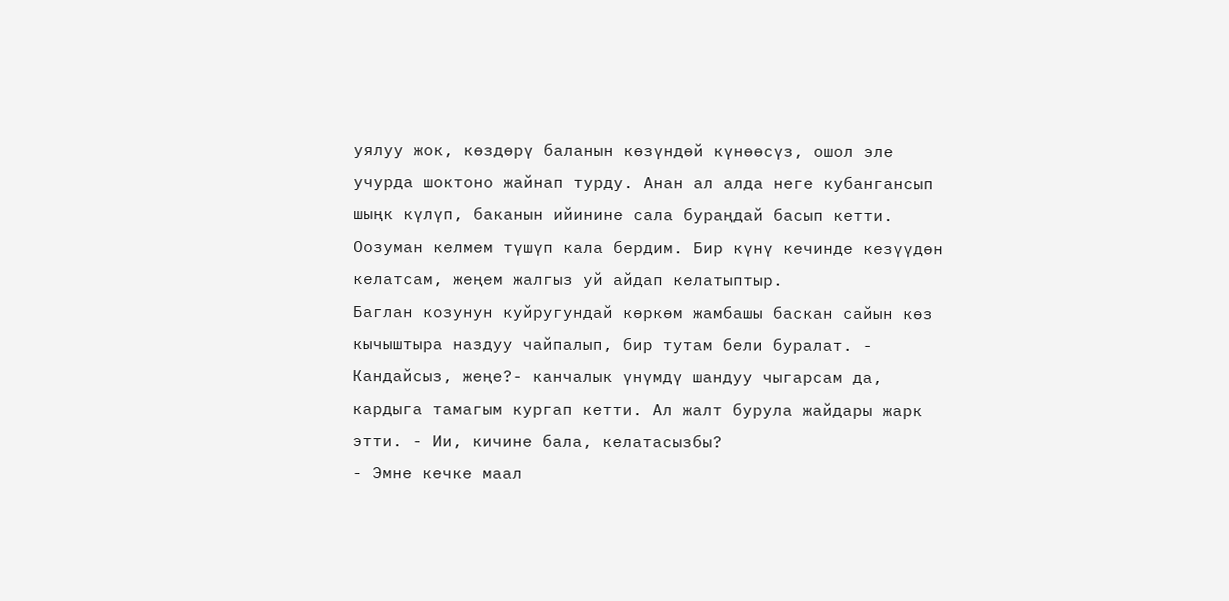уялуу жок, көздөрү баланын көзүндөй күнөөсүз, ошол эле учурда шоктоно жайнап турду. Анан ал алда неге кубангансып шыңк күлүп, баканын ийинине сала бураңдай басып кетти. Оозуман келмем түшүп кала бердим. Бир күнү кечинде кезүүдөн келатсам, жеңем жалгыз уй айдап келатыптыр.
Баглан козунун куйругундай көркөм жамбашы баскан сайын көз кычыштыра наздуу чайпалып, бир тутам бели буралат. - Кандайсыз, жеңе?- канчалык үнүмдү шандуу чыгарсам да, кардыга тамагым кургап кетти. Ал жалт бурула жайдары жарк этти. - Ии, кичине бала, келатасызбы?
- Эмне кечке маал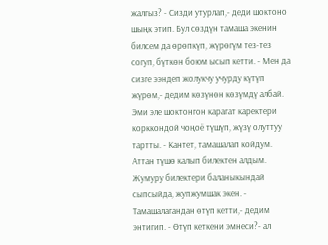жалгыз? - Сизди утурлап,- деди шоктоно шыңк этип. Бул сөздүн тамаша экенин билсем да өрөпкүп, жүрөгүм тез-тез согуп, бүткөн боюм ысып кетти. - Мен да сизге ээндеп жолукчу учурду күтүп жүрөм,- дедим көзүнөн көзүмдү албай. Эми эле шоктонгон карагат каректери корккондой чоңоё түшүп, жүзү олуттуу тартты. - Кантет, тамашалап койдум. Аттан түшө калып билектен алдым. Жумуру билектери баланыкындай сыпсыйда, жупжумшак экен. - Тамашалагандан өтүп кетти,- дедим энтигип. - Өтүп кеткени эмнеси?- ал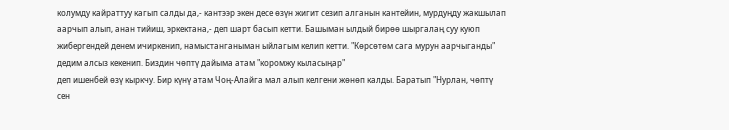колумду кайраттуу кагып салды да,- кантээр экен десе өзүн жигит сезип алганын кантейин, мурдуңду жакшылап аарчып алып, анан тийиш, эркектана,- деп шарт басып кетти. Башыман ылдый бирөө шыргалаң суу куюп жибергендей денем ичиркенип, намыстанганыман ыйлагым келип кетти. "Көрсөтөм сага мурун аарчыганды"
дедим алсыз кекенип. Биздин чөптү дайыма атам "коромжу кыласыңар"
деп ишенбей өзү кыркчу. Бир күнү атам Чоң-Алайга мал алып келгени жөнөп калды. Баратып "Нурлан, чөптү сен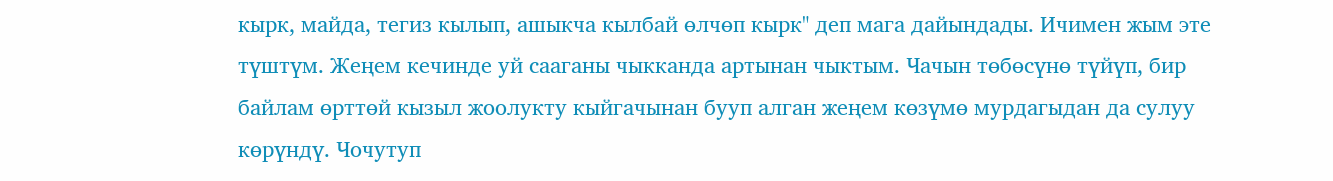кырк, майда, тегиз кылып, ашыкча кылбай өлчөп кырк" деп мага дайындады. Ичимен жым эте түштүм. Жеңем кечинде уй сааганы чыкканда артынан чыктым. Чачын төбөсүнө түйүп, бир байлам өрттөй кызыл жоолукту кыйгачынан бууп алган жеңем көзүмө мурдагыдан да сулуу көрүндү. Чочутуп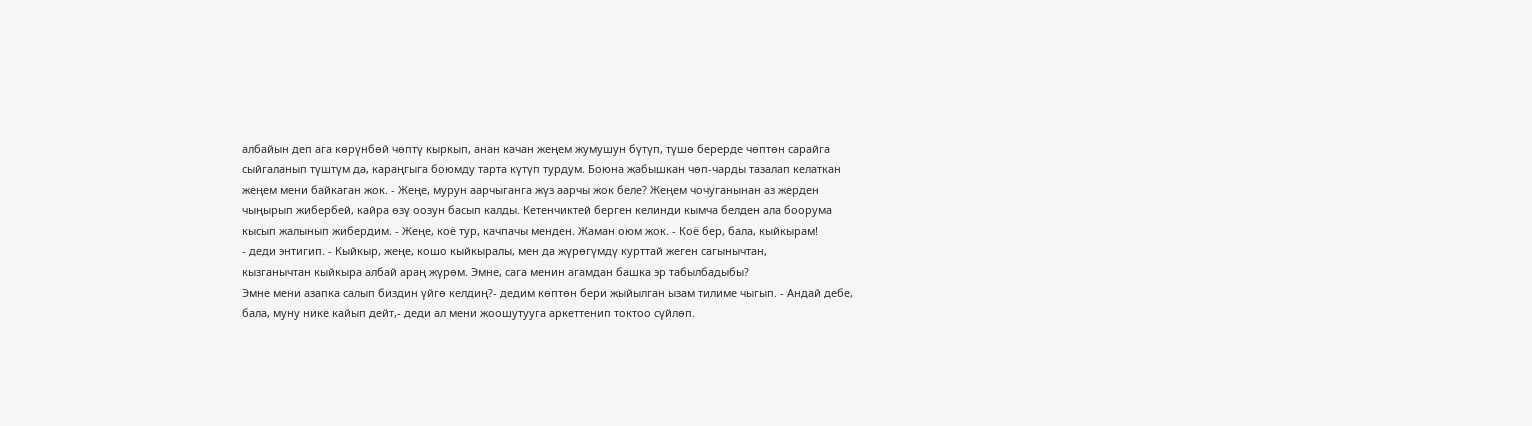албайын деп ага көрүнбөй чөптү кыркып, анан качан жеңем жумушун бүтүп, түшө берерде чөптөн сарайга сыйгаланып түштүм да, караңгыга боюмду тарта күтүп турдум. Боюна жабышкан чөп-чарды тазалап келаткан жеңем мени байкаган жок. - Жеңе, мурун аарчыганга жүз аарчы жок беле? Жеңем чочуганынан аз жерден чыңырып жибербей, кайра өзү оозун басып калды. Кетенчиктей берген келинди кымча белден ала боорума кысып жалынып жибердим. - Жеңе, коё тур, качпачы менден. Жаман оюм жок. - Коё бер, бала, кыйкырам!
- деди энтигип. - Кыйкыр, жеңе, кошо кыйкыралы, мен да жүрөгүмдү курттай жеген сагынычтан,
кызганычтан кыйкыра албай араң жүрөм. Эмне, сага менин агамдан башка эр табылбадыбы?
Эмне мени азапка салып биздин үйгө келдиң?- дедим көптөн бери жыйылган ызам тилиме чыгып. - Андай дебе, бала, муну нике кайып дейт,- деди ал мени жоошутууга аркеттенип токтоо сүйлөп.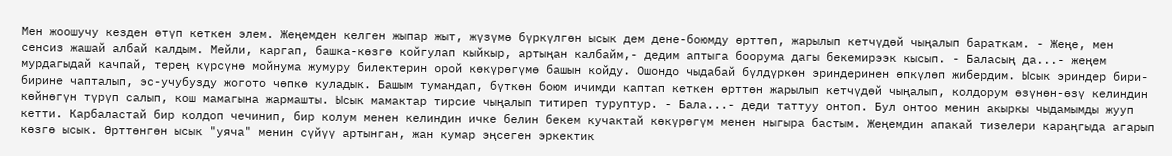Мен жоошучу кезден өтүп кеткен элем. Жеңемден келген жыпар жыт, жүзүмө бүркүлгөн ысык дем дене-боюмду өрттөп, жарылып кетчүдөй чыңалып бараткам. - Жеңе, мен сенсиз жашай албай калдым. Мейли, каргап, башка-көзгө койгулап кыйкыр, артыңан калбайм,- дедим аптыга боорума дагы бекемирээк кысып. - Баласың да...- жеңем мурдагыдай качпай, терең күрсүнө мойнума жумуру билектерин орой көкүрөгүмө башын койду. Ошондо чыдабай бүлдүркөн эриндеринен өпкүлөп жибердим. Ысык эриндер бири-бирине чапталып, эс-учубузду жогото чөпкө куладык. Башым тумандап, бүткөн боюм ичимди каптап кеткен өрттөн жарылып кетчүдөй чыңалып, колдорум өзүнөн-өзү келиндин көйнөгүн түрүп салып, кош мамагына жармашты. Ысык мамактар тирсие чыңалып титиреп туруптур. - Бала...- деди таттуу онтоп. Бул онтоо менин акыркы чыдамымды жууп кетти. Карбаластай бир колдоп чечинип, бир колум менен келиндин ичке белин бекем кучактай көкүрөгүм менен ныгыра бастым. Жеңемдин апакай тизелери караңгыда агарып көзгө ысык. Өрттөнгөн ысык "уяча" менин сүйүү артынган, жан кумар эңсеген эркектик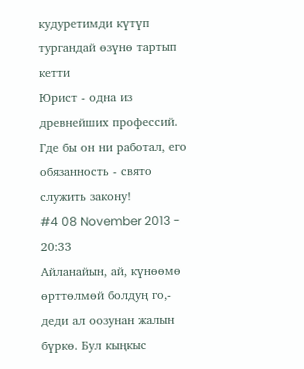кудуретимди күтүп тургандай өзүнө тартып кетти
Юрист - одна из древнейших профессий. Где бы он ни работал, его обязанность - свято служить закону!
#4 08 November 2013 - 20:33
Айланайын, ай, күнөөмө өрттөлмөй болдуң го,- деди ал оозунан жалын бүркө. Бул кыңкыс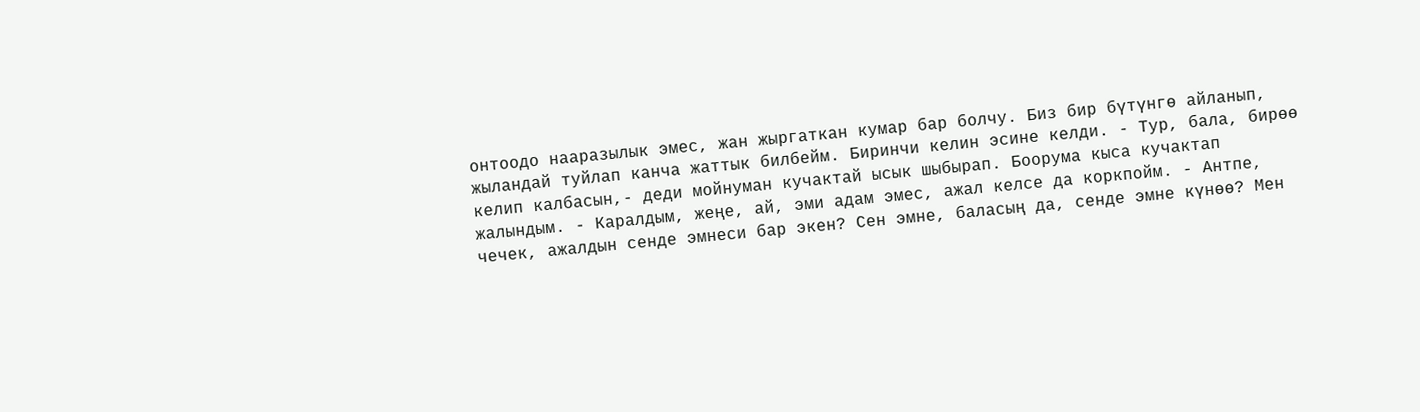онтоодо нааразылык эмес, жан жыргаткан кумар бар болчу. Биз бир бүтүнгө айланып, жыландай туйлап канча жаттык билбейм. Биринчи келин эсине келди. - Тур, бала, бирөө келип калбасын,- деди мойнуман кучактай ысык шыбырап. Боорума кыса кучактап жалындым. - Каралдым, жеңе, ай, эми адам эмес, ажал келсе да коркпойм. - Антпе, чечек, ажалдын сенде эмнеси бар экен? Сен эмне, баласың да, сенде эмне күнөө? Мен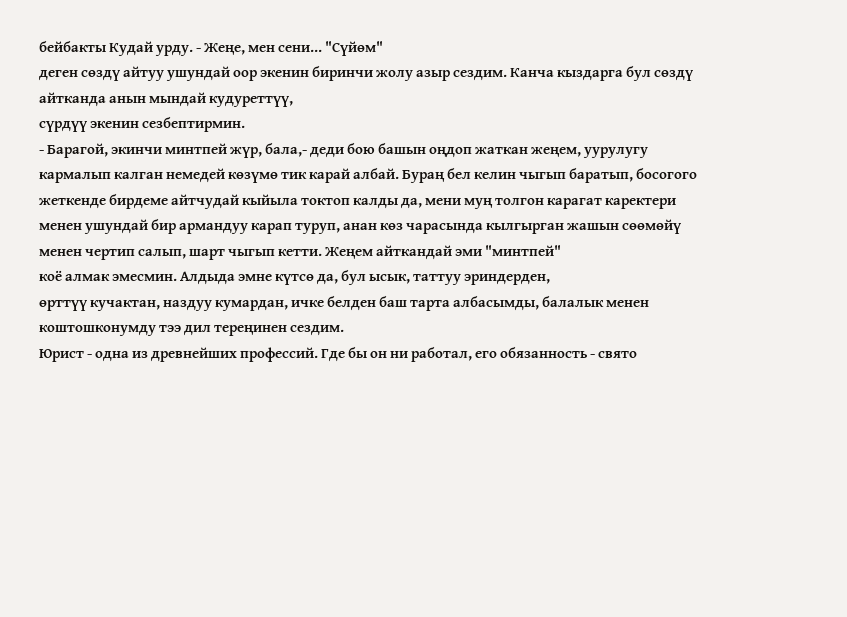бейбакты Кудай урду. - Жеңе, мен сени... "Сүйөм"
деген сөздү айтуу ушундай оор экенин биринчи жолу азыр сездим. Канча кыздарга бул сөздү айтканда анын мындай кудуреттүү,
сүрдүү экенин сезбептирмин.
- Барагой, экинчи минтпей жүр, бала,- деди бою башын оңдоп жаткан жеңем, уурулугу кармалып калган немедей көзүмө тик карай албай. Бураң бел келин чыгып баратып, босогого жеткенде бирдеме айтчудай кыйыла токтоп калды да, мени муң толгон карагат каректери менен ушундай бир армандуу карап туруп, анан көз чарасында кылгырган жашын сөөмөйү менен чертип салып, шарт чыгып кетти. Жеңем айткандай эми "минтпей"
коё алмак эмесмин. Алдыда эмне күтсө да, бул ысык, таттуу эриндерден,
өрттүү кучактан, наздуу кумардан, ичке белден баш тарта албасымды, балалык менен коштошконумду тээ дил тереңинен сездим.
Юрист - одна из древнейших профессий. Где бы он ни работал, его обязанность - свято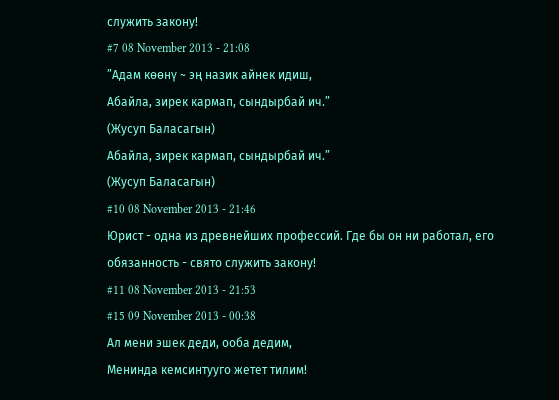служить закону!
#7 08 November 2013 - 21:08
”Адам көөнү ~ эң назик айнек идиш,
Абайла, зирек кармап, сындырбай ич.”
(Жусуп Баласагын)
Абайла, зирек кармап, сындырбай ич.”
(Жусуп Баласагын)
#10 08 November 2013 - 21:46
Юрист - одна из древнейших профессий. Где бы он ни работал, его обязанность - свято служить закону!
#11 08 November 2013 - 21:53
#15 09 November 2013 - 00:38
Ал мени эшек деди, ооба дедим,
Менинда кемсинтууго жетет тилим!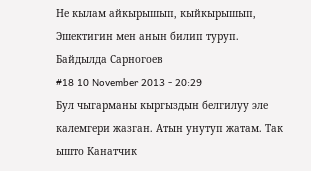Не кылам айкырышып, кыйкырышып,
Эшектигин мен анын билип туруп.
Байдылда Сарногоев
#18 10 November 2013 - 20:29
Бул чыгарманы кыргыздын белгилуу эле калемгери жазган. Атын унутуп жатам. Так ышто Канатчик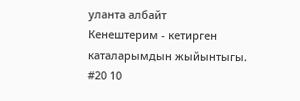уланта албайт
Кенештерим - кетирген каталарымдын жыйынтыгы.
#20 10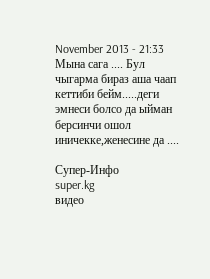November 2013 - 21:33
Мына сага .... Бул чыгарма бираз аша чаап кеттиби бейм.....деги эмнеси болсо да ыйман берсинчи ошол иничекке,женесине да ....

Супер-Инфо
super.kg
видео